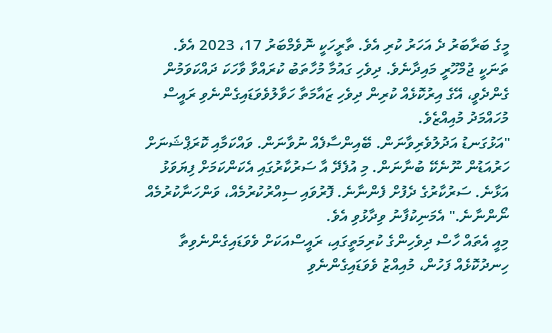މީގެ ބަރާބަރު ދެ އަހަރު ކުރި އެވެ. ތާރީހަކީ ނޮވެމްބަރު 17، 2023 އެވެ. ތަނަކީ ޖުމްހޫރީ މައިދާނެވެ. ދިވެހި ގައުމާ މުހާތަބު ކުރައްވާ ވާހަކަ ދައްކަވަމުން ގެންދެވީ، އޭގެ އިރުކޮޅެއް ކުރިން ދިވެހި ޒައާމަތާ ހަވާލުވެވަޑައިގެންނެވި ރައީސް މުހައްމަދު މުއިއްޒެވެ.
"އަޅުގަނޑު އަދުލުވެރިވާނަން. ބޭއިންސާފެއް ނުވާނަން. ވައްކަމާއި ކޮރަޕްޝަނަށް ހަރުއަޑުން ނޫނެކޭ ބުނާނަން. މި އުފެދޭ އާ ސަރުކާރުގައި އެކަންކަމަށް ފިޔަވަޅު އަޅާނެ. ސަރުކާރުގެ ދެފުށް ފެންނާނެ. ފޮރުވައި ސިއްރުކުރުމެއް، ވަންހަނާކުރުމެއް ނޯންނާނެ." އެމަނިކުފާނު ވިދާޅުވި އެވެ.
މިއީ އެތައް ހާސް ދިވެހިންގެ ކުރިމަތީގައި، ރައީސްއަކަށް ވެވަޑައިގެންނެވިތާ ހިނދުކޮޅެއް ފަހުން، މުއިއްޒު ވެވަޑައިގެންނެވި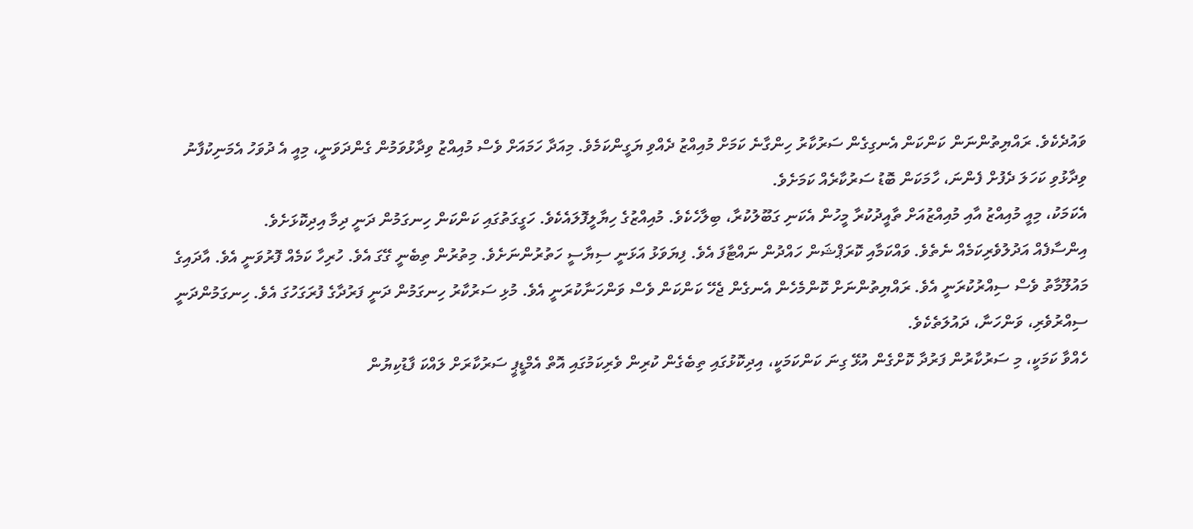ވައުދެކެވެ. ރައްޔިތުންނަން ކަންކަން އެނގިގެން ސަރުކާރު ހިންގާނެ ކަމަށް މުއިއްޒު ދެއްވި ޔަގީންކަމެވެ. މިއަދާ ހަމައަށް ވެސް މުއިއްޒު ވިދާޅުވަމުން ގެންދަވަނީ، މިއީ އެ ދުވަހު އެމަނިކުފާނު ވިދާޅުވި ކަހަލަ ދެފުށް ފެންނަ، ހާމަކަން ބޮޑު ސަރުކާރެއް ކަމަށެވެ.
އެކަމަކު، މިއީ މުއިއްޒު އާއި މުއިއްޒުއަށް ތާއީދުކުރާ މީހުން އެކަނި ގަބޫލުކުރާ، ބިލާހެކެވެ. މުއިއްޒުގެ ހިޔާލީފޮލައެކެވެ. ހަގީގަތުގައި ކަންކަން ހިނގަމުން ދަނީ ދިމާ އިދިކޮޅަށެވެ.
އިންސާފެއް އަދުލުވެރިކަމެއް ނެތެވެ. ވައްކަމާއި ކޮރަޕްޝަން ހައްދުން ނައްޓާފަ އެވެ. ފިޔަވަޅު އަޅަނީ ސިޔާސީ ހަތުރުންނަށެވެ. މިތުރުން ތިބެނީ ގޭގަ އެވެ. ހުރިހާ ކަމެއް ފޮރުވަނީ އެވެ. އާދައިގެ މައުލޫމާތު ވެސް ސިއްރުކުރަނީ އެވެ. ރައްޔިތުންނަށް ކޮންމެހެން އެނގެން ޖެހޭ ކަންކަން ވެސް ވަންހަނާކުރަނީ އެވެ. މުޅި ސަރުކާރު ހިނގަމުން ދަނީ ފަރުދާގެ ފުރަގަހުގަ އެވެ. ހިނގަމުންދަނީ ސިއްރުވެރި، ވަންހަނާ، ދައުލަތެކެވެ.
ހެއްވާ ކަމަކީ، މި ސަރުކާރުން ފަރުދާ ކޮށްގެން އުޅޭ ގިނަ ކަންކަމަކީ، އިދިކޮޅުގައި ތިބެގެން ކުރިން ވެރިކަމުގައި އޮތް އެމްޑީޕީ ސަރުކާރަށް ލައްކަ ފާޑުކިޔުން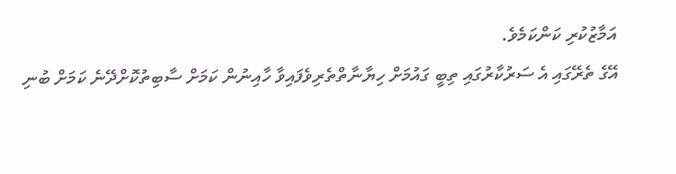އަމާޒުކުރި ކަންކަމެވެ.
އޭގެ ތެރޭގައި އެ ސަރުކާރުގައި ތިބީ ގައުމަށް ހިޔާނާތްތެރިވެފައިވާ ހާއިނުން ކަމަށް ސާބިތުކޮށްދޭނެ ކަމަށް ބުނި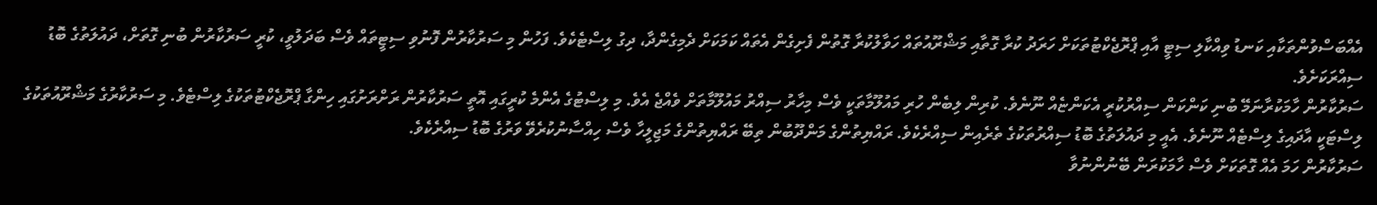އެއްބަސްވުންތަކާއި ކަނޑު ވިއްކާލި ސިޓީ އާއި ޕްރޮޖެކްޓުތަކަށް ހަރަދު ކުރާ ގޮތާއި މަޝްރޫއުތައް ހަވާލުކުރާ ގޮތުން ފެށިގެން އެތައް ކަމަކަށް ދެމިގެންދާ، ދިގު ލިސްޓެކެވެ. ފަހުން މި ސަރުކާރުން ފޮނުވި ސިޓީތައް ވެސް ބަދަލުވީ، ކުރީ ސަރުކާރުން ބުނި ގޮތަށް، ދައުލަތުގެ ބޮޑު ސިއްރަކަށެވެ.
ސަރުކާރުން ހާމަކުރާނަމޭ ބުނި ކަންކަން ސިއްރުކުރީ އެކަންޏެއް ނޫނެވެ. ކުރިން ލިބެން ހުރި މައުލޫމާތަކީ ވެސް މިހާރު ސިއްރު މައުލޫމާތަށް ވެއްޖެ އެވެ. މި ލިސްޓުގެ އެންމެ ކުރީގައި އޮތީ ސަރުކާރުން ރަށްރަށުގައި ހިންގާ ޕްރޮޖެކްޓުތަކުގެ ލިސްޓެވެ. މި ސަރުކާރުގެ މަޝްރޫއުތަކުގެ ލިސްޓަކީ އާދައިގެ ލިސްޓެއް ނޫނެވެ. އެއީ މި ދައުލަތުގެ ބޮޑު ސިއްރުތަކުގެ ތެރެއިން ސިއްރެކެވެ. ރައްޔިތުންގެ މަންދޫބުން ތިބޭ ރައްޔިތުންގެ މަޖިލީހާ ވެސް ހިއްސާނުކުރެވޭ ވަރުގެ ބޮޑު ސިއްރެކެވެ.
ސަރުކާރުން ހަމަ އެއް ގޮތަކަށް ވެސް ހާމަކުރަން ބޭނުންނުވާ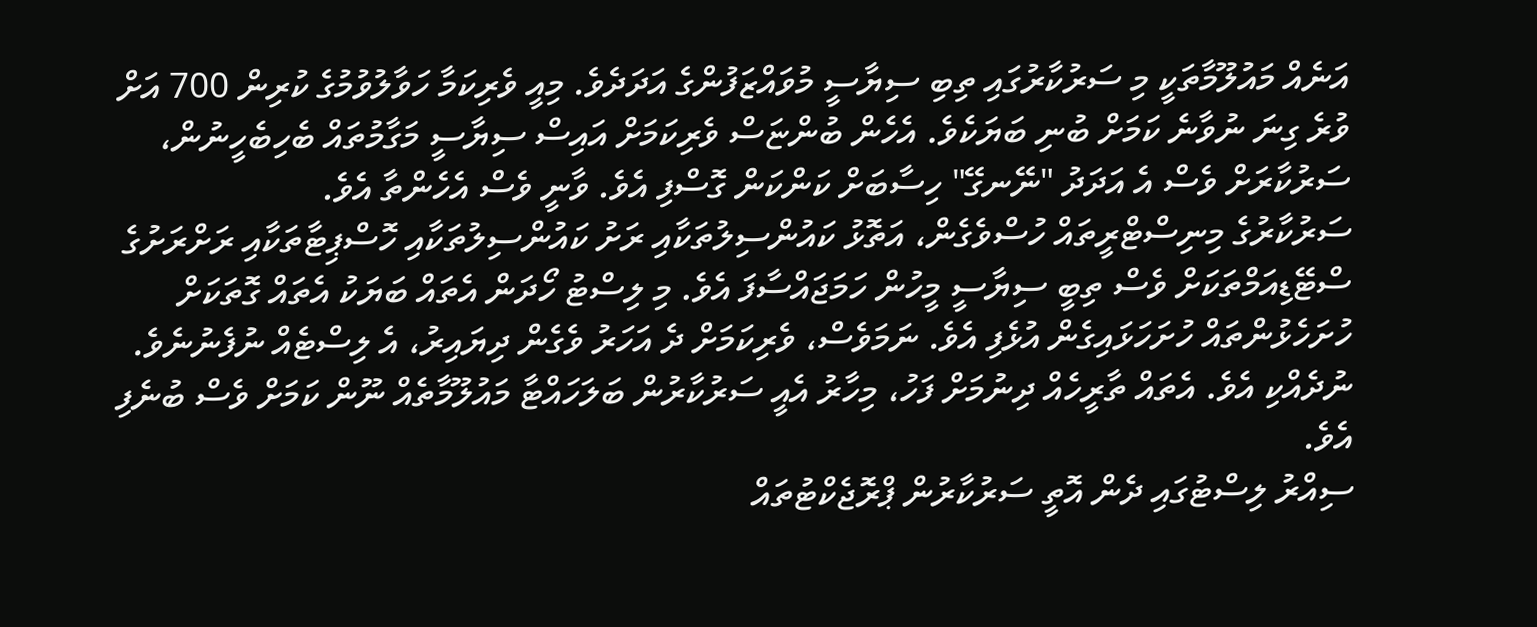އަނެއް މައުލޫމާތަކީ މި ސަރުކާރުގައި ތިބި ސިޔާސީ މުވައްޒަފުންގެ އަދަދެވެ. މިއީ ވެރިކަމާ ހަވާލުވުމުގެ ކުރިން 700 އަށް ވުރެ ގިނަ ނުވާނެ ކަމަށް ބުނި ބަޔަކެވެ. އެހެން ބުންޏަސް ވެރިކަމަށް އައިސް ސިޔާސީ މަގާމުތައް ބެހިބެހީނުން، ސަރުކާރަށް ވެސް އެ އަދަދު "ނޭނގޭ" ހިސާބަށް ކަންކަން ގޮސްފި އެވެ. ވާނީ ވެސް އެހެންތާ އެވެ.
ސަރުކާރުގެ މިނިސްޓްރީތައް ހުސްވެގެން، އަތޮޅު ކައުންސިލުތަކާއި ރަށު ކައުންސިލުތަކާއި ހޮސްޕިޓާތަކާއި ރަށްރަށުގެ ސްޓޭޑިއަމްތަކަށް ވެސް ތިބީ ސިޔާސީ މީހުން ހަމަޖައްސާފަ އެވެ. މި ލިސްޓު ހޯދަން އެތައް ބަޔަކު އެތައް ގޮތަކަށް ހުށަހެޅުންތައް ހުށަހަޅައިގެން އުޅެފި އެވެ. ނަމަވެސް، ވެރިކަމަށް ދެ އަހަރު ވެގެން ދިޔައިރު، އެ ލިސްޓެއް ނުފެނުނެވެ. ނުދެއްކި އެވެ. އެތައް ތާރީހެއް ދިނުމަށް ފަހު، މިހާރު އެއީ ސަރުކާރުން ބަލަހައްޓާ މައުލޫމާތެއް ނޫން ކަމަށް ވެސް ބުނެފި އެވެ.
ސިއްރު ލިސްޓުގައި ދެން އޮތީ ސަރުކާރުން ޕްރޮޖެކްޓުތައް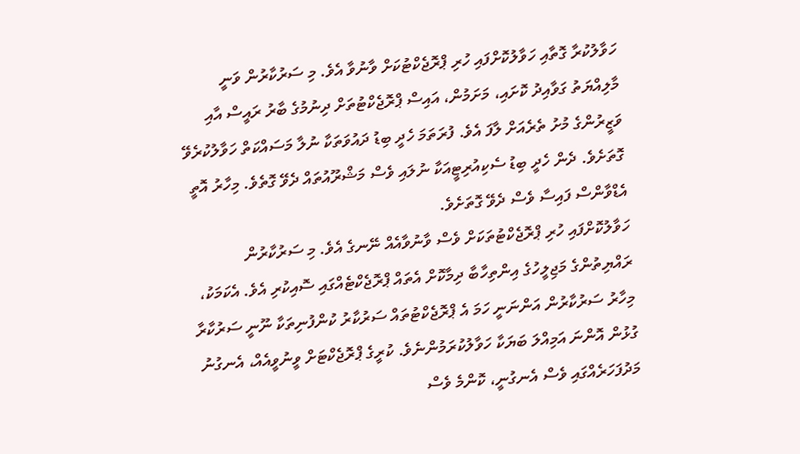ހަވާލުކުރާ ގޮތާއި ހަވާލުކޮށްފައި ހުރި ޕްރޮޖެކްޓުކަށް ވާނުވާ އެވެ. މި ސަރުކާރުން ވަނީ މާލިއްޔަތު ގަވާއިދު ކޮށައި، މަށަމުން، އައިސް ޕްރޮޖެކްޓުތަށް ދިނުމުގެ ބާރު ރައީސް އާއި ވަޒީރުންގެ މުށު ތެރެއަށް ލާފަ އެވެ. ފުރަތަމަ ހެދީ ބިޑު ދައުވަތަކާ ނުލާ މަސައްކަތް ހަވާލުކުރެވޭ ގޮތަށެވެ. ދެން ހެދީ ބިޑު ސެކިއުރިޓީއަކާ ނުލައި ވެސް މަޝްރޫއުތައް ދެވޭ ގޮތެވެ. މިހާރު އޮތީ އެޑްވާންސް ފައިސާ ވެސް ދެވޭ ގޮތަށެވެ.
ހަވާލުކޮށްފައި ހުރި ޕްރޮޖެކްޓުތަކަށް ވެސް ވާނުވާއެއް ނޭނގެ އެވެ. މި ސަރުކާރުން ރައްޔިތުންގެ މަޖިލީހުގެ އިންތިހާބާ ދިމާކޮށް އެތައް ޕްރޮޖެކްޓެއްގައި ސޮއިކުރި އެވެ. އެކަމަކު، މިހާރު ސަރުކާރުން އަންނަނީ ހަމަ އެ ޕްރޮޖެކްޓުތައް ސަރުކާރު ކުންފުނިތަކާ ނޫނީ ސަރުކާރާ ގުޅުން އޮންނަ އަމިއްލަ ބަޔަކާ ހަވާލުކުރަމުންނެވެ. ކުރީގެ ޕްރޮޖެކްޓަށް ވީނުވީއެއް، އެނގުނު މަދުފަހަރެއްގައި ވެސް އެނގުނީ، ކޮންމެ ވެސް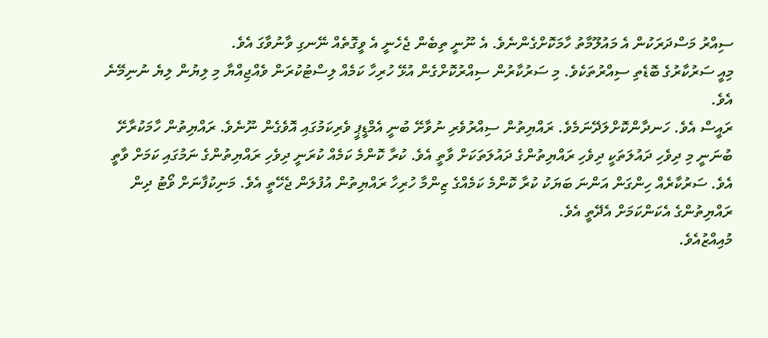ސިއްރު މަސްދަރަކުން އެ މައުލޫމާތު ހާމަކޮށްގެންނެވެ. އެ ނޫނީ ތިބެން ޖެހެނީ އެ ވީގޮތެއް ނޭނގި ވާނުވާގަ އެވެ.
މިއީ ސަރުކާރުގެ ބޮޑެތި ސިއްރުތަކެވެ. މި ސަރުކާރުން ސިއްރުކޮށްގެން އުޅޭ ހުރިހާ ކަމެއް ލިސްޓުކުރަން ވެއްޖިއްޔާ މި ލިޔުން ލިޔެ ނުނިމޭނެ އެވެ.
ރައީސް އެވެ. ހަނދާންކޮށްލަދޭނަމެވެ. ރައްޔިތުން ސިއްރުވެރި ނުވާށޭ ބުނީ އެމްޑީޕީ ވެރިކަމުގައި އޮވެގެން ނޫނެވެ. ރައްޔިތުން ހާމަކުރާށޭ ބުނަނީ މި ދިވެހި ދައުލަތަކީ ދިވެހި ރައްޔިތުންގެ ދައުލަތަކަށް ވާތީ އެވެ. ކުރާ ކޮންމެ ކަމެއް ކުރަނީ ދިވެހި ރައްޔިތުންގެ ނަމުގައި ކަމަށް ވާތީ އެވެ. ސަރުކާރެއް ހިންގަން އަންނަ ބަޔަކު ކުރާ ކޮންމެ ކަމެއްގެ ޒިންމާ ހުރިހާ ރައްޔިތުން އުފުލަން ޖެހޭތީ އެވެ. މަނިކުފާނަށް ވޯޓު ދިން ރައްޔިތުންގެ އެކަންކަމަށް އެދޭތީ އެވެ.
މުއިއްޒުއެވެ.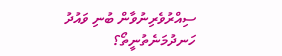ސިއްރުވެރިނުވާން ބުނި ވައުދު ހަނދުމަނެތުނީތޯ؟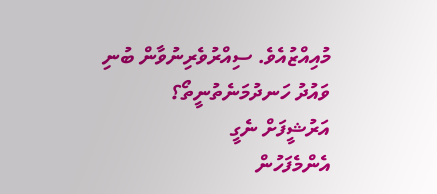މުއިއްޒުއެވެ. ސިއްރުވެރިނުވާން ބުނި ވައުދު ހަނދުމަނެތުނީތޯ؟
އަރުޝީފަށް ނެގީ
އެންމެފަހުން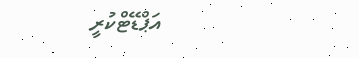އަޕްޑޭޓްކުރީ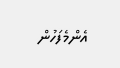އެންމެފަހުން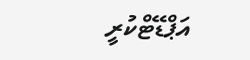އަޕްޑޭޓްކުރީ